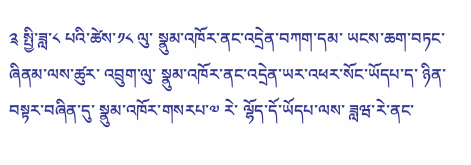༉ སྤྱི་ཟླ་༨ པའི་ཚེས་༡༨ ལུ་ སྣུམ་འཁོར་ནང་འདྲེན་བཀག་དམ་ ཡངས་ཆག་བཏང་ཞིནམ་ལས་ཚུར་ འབྲུག་ལུ་ སྣུམ་འཁོར་ནང་འདྲེན་ཡར་འཕར་སོང་ཡོདཔ་ད་ ཉིན་བསྟར་བཞིན་དུ་ སྣུམ་འཁོར་གསརཔ་༧ རེ་ ལྷོད་དོ་ཡོདཔ་ལས་ ཟླཝ་རེ་ནང་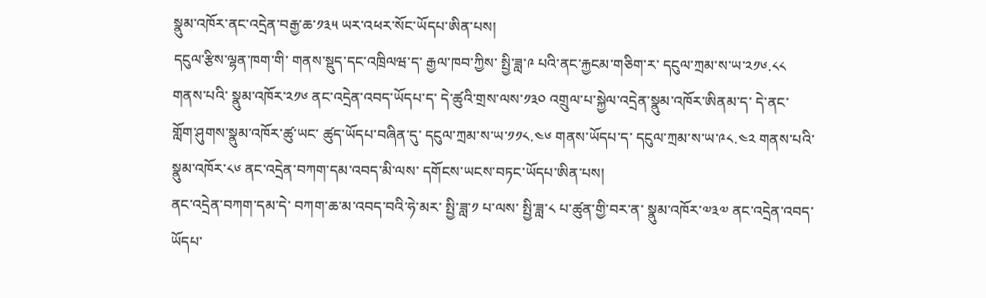སྣུམ་འཁོར་ནང་འདྲེན་བརྒྱ་ཆ་༡༣༥ ཡར་འཕར་སོང་ཡོདཔ་ཨིན་པས།
དངུལ་རྩིས་ལྷན་ཁག་གི་ གནས་སྡུད་དང་འཁྲིལཝ་ད་ རྒྱལ་ཁབ་ཀྱིས་ སྤྱི་ཟླ་༩ པའི་ནང་རྐྱངམ་གཅིག་ར་ དངུལ་ཀྲམ་ས་ཡ་༢༡༦.༨༨ གནས་པའི་ སྣུམ་འཁོར་༢༡༦ ནང་འདྲེན་འབད་ཡོདཔ་ད་ དེ་ཚུའི་གྲས་ལས་༡༣༠ འགྲུལ་པ་སྐྱེལ་འདྲེན་སྣུམ་འཁོར་ཨིནམ་ད་ དེ་ནང་ གློག་ཤུགས་སྣུམ་འཁོར་ཚུ་ཡང་ ཚུད་ཡོདཔ་བཞིན་དུ་ དངུལ་ཀྲམ་ས་ཡ་༡༡༨.༤༦ གནས་ཡོདཔ་ད་ དངུལ་ཀྲམ་ས་ཡ་༩༨.༤༢ གནས་པའི་ སྣུམ་འཁོར་༨༦ ནང་འདྲེན་བཀག་དམ་འབད་མི་ལས་ དགོངས་ཡངས་བཏང་ཡོདཔ་ཨིན་པས།
ནང་འདྲེན་བཀག་དམ་དེ་ བཀག་ཆ་མ་འབད་བའི་ཧེ་མར་ སྤྱི་ཟླ་༡ པ་ལས་ སྤྱི་ཟླ་༨ པ་ཚུན་གྱི་བར་ན་ སྣུམ་འཁོར་༧༣༧ ནང་འདྲེན་འབད་ཡོདཔ་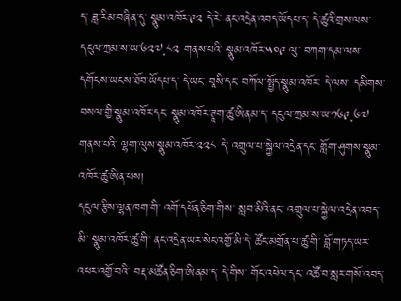ད་ ཟླ་རིམ་བཞིན་དུ་ སྣུམ་འཁོར་༩༢ དེ་རེ་ ནང་འདྲེན་འབད་ཡོདཔ་ད་ དེ་ཚུའི་གྲས་ལས་ དངུལ་ཀྲམ་ས་ཡ་༦༢༧.༨༢ གནས་པའི་ སྣུམ་འཁོར་༥༠༩ ལུ་ བཀག་དམ་ལས་ དགོངས་ཡངས་ཐོབ་ཡོདཔ་ད་ དེ་ཡང་ བཱསི་དང་ བཀོལ་སྤྱོད་སྣུམ་འཁོར་ དེ་ལས་ དམིགས་བསལ་གྱི་སྣུམ་འཁོར་དང་ སྣུམ་འཁོར་ཊཱག་ཚུ་ཨིནམ་ད་ དངུལ་ཀྲམ་ས་ཡ་༡༦༩.༦༧ གནས་པའི་ ལྷག་ལུས་སྣུམ་འཁོར་༢༢༨ དེ་ འགྲུལ་པ་སྐྱེལ་འདྲེན་དང་ གློག་ཤུགས་སྣུམ་འཁོར་ཚུ་ཨིན་པས།
དངུལ་རྩིས་ལྷན་ཁག་གི་ འགོ་དཔོན་ཅིག་གིས་ སླབ་མིའི་ནང་ འགྲུལ་པ་སྐྱེལ་འདྲེན་འབད་མི་ སྣུམ་འཁོར་ཚུ་གི་ ནང་འདྲེན་ཡར་སེང་འགྱོ་མི་དེ་ ཚོང་མགྲོན་པ་ཚུ་གི་ བློ་གཏད་ཡར་འཕར་འགྱོ་བའི་ བརྡ་མཚོན་ཅིག་ཨིནམ་ད་ དེ་གིས་ གོང་འཕེལ་དང་ འཚོ་བ་སླར་གསོ་འབད་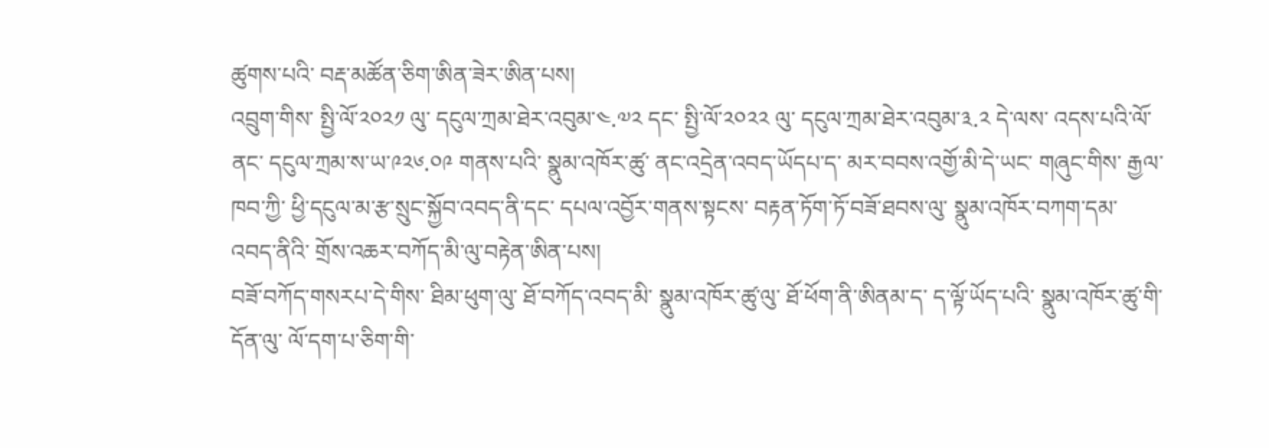ཚུགས་པའི་ བརྡ་མཚོན་ཅིག་ཨིན་ཟེར་ཨིན་པས།
འབྲུག་གིས་ སྤྱི་ལོ་༢༠༢༡ ལུ་ དངུལ་ཀྲམ་ཐེར་འབུམ་༤.༧༢ དང་ སྤྱི་ལོ་༢༠༢༢ ལུ་ དངུལ་ཀྲམ་ཐེར་འབུམ་༣.༢ དེ་ལས་ འདས་པའི་ལོ་ནང་ དངུལ་ཀྲམ་ས་ཡ་༩༢༦.༠༩ གནས་པའི་ སྣུམ་འཁོར་ཚུ་ ནང་འདྲེན་འབད་ཡོདཔ་ད་ མར་བབས་འགྱོ་མི་དེ་ཡང་ གཞུང་གིས་ རྒྱལ་ཁབ་ཀྱི་ ཕྱི་དངུལ་མ་རྩ་སྲུང་སྐྱོབ་འབད་ནི་དང་ དཔལ་འབྱོར་གནས་སྟངས་ བརྟན་ཏོག་ཏོ་བཟོ་ཐབས་ལུ་ སྣུམ་འཁོར་བཀག་དམ་འབད་ནིའི་ གྲོས་འཆར་བཀོད་མི་ལུ་བརྟེན་ཨིན་པས།
བཟོ་བཀོད་གསརཔ་དེ་གིས་ ཐིམ་ཕུག་ལུ་ ཐོ་བཀོད་འབད་མི་ སྣུམ་འཁོར་ཚུ་ལུ་ ཐོ་ཕོག་ནི་ཨིནམ་ད་ ད་ལྟོ་ཡོད་པའི་ སྣུམ་འཁོར་ཚུ་གི་དོན་ལུ་ ལོ་དག་པ་ཅིག་གི་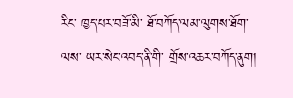རིང་ ཁྱད་པར་བཟོ་མི་ ཐོ་བཀོད་ལམ་ལུགས་ཐོག་ལས་ ཡར་སེང་འབད་ནི་གི་ གྲོས་འཆར་བཀོད་ནུག།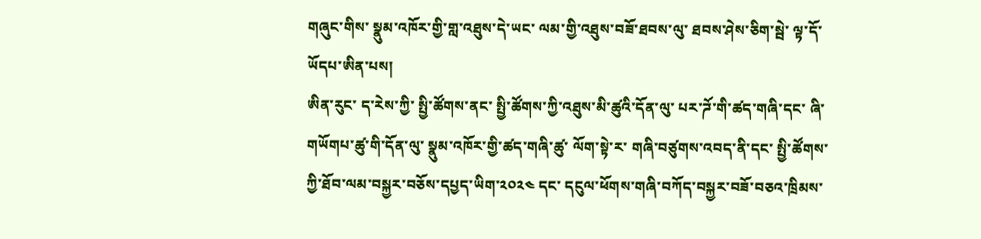གཞུང་གིས་ སྣུམ་འཁོར་གྱི་གླ་འཐུས་དེ་ཡང་ ལམ་གྱི་འཐུས་བཟོ་ཐབས་ལུ་ ཐབས་ཤེས་ཅིག་སྦེ་ ལྟ་དོ་ཡོདཔ་ཨིན་པས།
ཨིན་རུང་ ད་རེས་ཀྱི་ སྤྱི་ཚོགས་ནང་ སྤྱི་ཚོགས་ཀྱི་འཐུས་མི་ཚུའི་དོན་ལུ་ པར་ཌོ་གི་ཚད་གཞི་དང་ ཞི་གཡོགཔ་ཚུ་གི་དོན་ལུ་ སྣུམ་འཁོར་གྱི་ཚད་གཞི་ཚུ་ ལོག་སྟེ་ར་ གཞི་བཙུགས་འབད་ནི་དང་ སྤྱི་ཚོགས་ཀྱི་ཐོབ་ལམ་བསྐྱར་བཅོས་དཔྱད་ཡིག་༢༠༢༤ དང་ དངུལ་ཕོགས་གཞི་བཀོད་བསྐྱར་བཟོ་བཅའ་ཁྲིམས་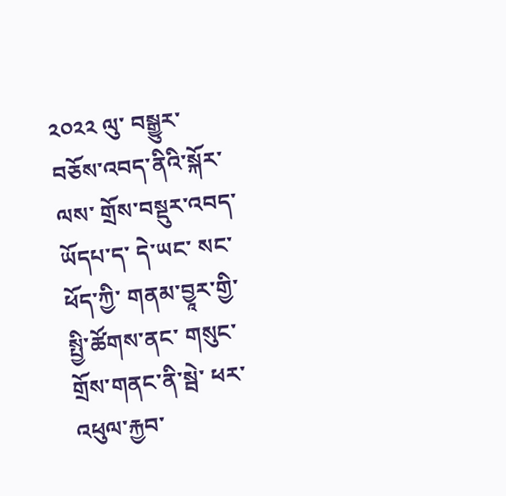༢༠༢༢ ལུ་ བསྒྱུར་བཅོས་འབད་ནིའི་སྐོར་ལས་ གྲོས་བསྡུར་འབད་ཡོདཔ་ད་ དེ་ཡང་ སང་ཕོད་ཀྱི་ གནམ་བྱཱར་གྱི་སྤྱི་ཚོགས་ནང་ གསུང་གྲོས་གནང་ནི་སྦེ་ ཕར་འཕུལ་རྐྱབ་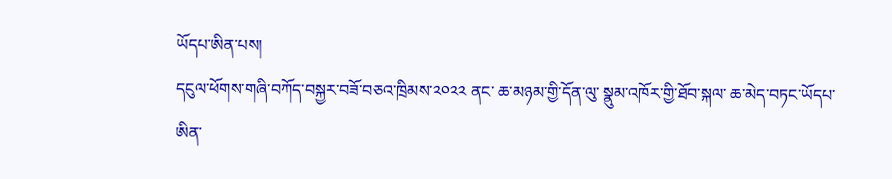ཡོདཔ་ཨིན་པས།
དངུལ་ཕོགས་གཞི་བཀོད་བསྐྱར་བཟོ་བཅའ་ཁྲིམས་༢༠༢༢ ནང་ ཆ་མཉམ་གྱི་དོན་ལུ་ སྣུམ་འཁོར་གྱི་ཐོབ་སྐལ་ ཆ་མེད་བཏང་ཡོདཔ་ཨིན་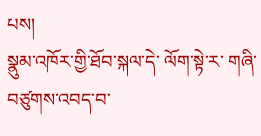པས།
སྣུམ་འཁོར་གྱི་ཐོབ་སྐལ་དེ་ ལོག་སྟེ་ར་ གཞི་བཙུགས་འབད་བ་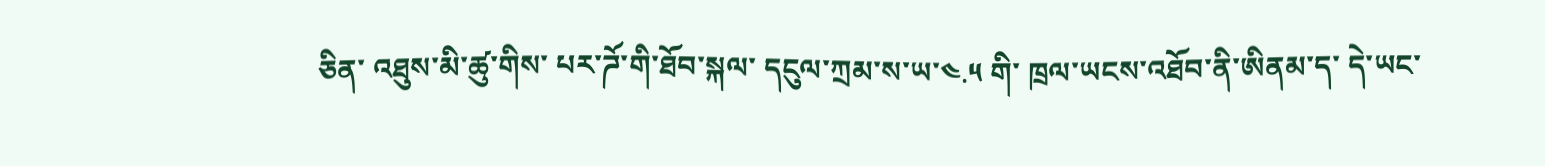ཅིན་ འཐུས་མི་ཚུ་གིས་ པར་ཌོ་གི་ཐོབ་སྐལ་ དངུལ་ཀྲམ་ས་ཡ་༤.༥ གི་ ཁྲལ་ཡངས་འཐོབ་ནི་ཨིནམ་ད་ དེ་ཡང་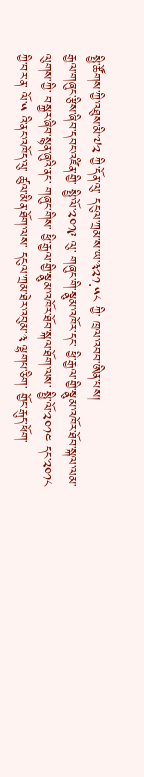སྤྱི་ཚོགས་ཀྱི་འཐུས་མི་༧༢ ཀྱི་དོན་ལུ་ དངུལ་ཀྲམ་ས་ཡ་༣༢༡.༥༨ ཀྱི་ ཁྲལ་འབབ་ཨིན་པས།
རྒྱལ་གཞུང་རྩིས་ཞིབ་དབང་འཛིན་གྱི་ སྤྱི་ལོ་༢༠༡༩ ལུ་ གཞུང་གི་སྣུམ་འཁོར་དང་ ཕྱི་རྒྱལ་གྱི་སྣུམ་འཁོར་ཐོབ་སྐལ་ལམ་ལུགས་ཀྱི་ བསྐྱར་ཞིབ་སྙན་ཞུའི་ནང་ གཞུང་གིས་ ཕྱི་རྒྱལ་གྱི་སྣུམ་འཁོར་ཐོབ་སྐལ་ཐོག་ལས་ སྤྱི་ལོ་༢༠༡༤ དང་༢༠༡༨ ཀྱི་བར་ན་ ལོ་༥ འི་ནང་འཁོད་ལུ་ ཚུལ་མིན་ཐོག་ལས་ དངུལ་ཀྲམ་ཐེར་འབུམ་༣ ལྷགཔ་ཅིག་ གྱོང་རྒུད་ཕོག་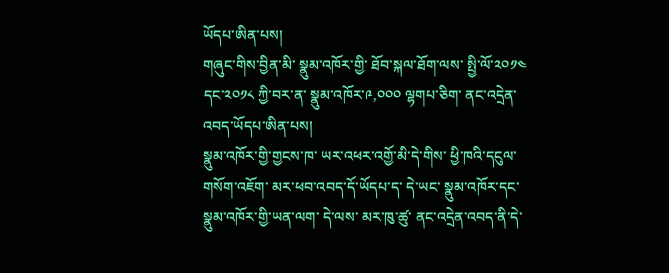ཡོདཔ་ཨིན་པས།
གཞུང་གིས་བྱིན་མི་ སྣུམ་འཁོར་གྱི་ ཐོབ་སྐལ་ཐོག་ལས་ སྤྱི་ལོ་༢༠༡༤ དང་༢༠༡༨ ཀྱི་བར་ན་ སྣུམ་འཁོར་༩,༠༠༠ ལྷགཔ་ཅིག་ ནང་འདྲེན་འབད་ཡོདཔ་ཨིན་པས།
སྣུམ་འཁོར་གྱི་གྱངས་ཁ་ ཡར་འཕར་འགྱོ་མི་དེ་གིས་ ཕྱི་ཁའི་དངུལ་གསོག་འཇོག་ མར་ཕབ་འབད་དོ་ཡོདཔ་ད་ དེ་ཡང་ སྣུམ་འཁོར་དང་ སྣུམ་འཁོར་གྱི་ཡན་ལག་ དེ་ལས་ མར་ཁུ་ཚུ་ ནང་འདྲེན་འབད་ནི་དེ་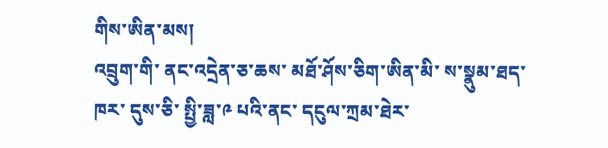གིས་ཨིན་མས།
འབྲུག་གི་ ནང་འདྲེན་ཅ་ཆས་ མཐོ་ཤོས་ཅིག་ཨིན་མི་ ས་སྣུམ་ཐད་ཁར་ དུས་ཅི་ སྤྱི་ཟླ་༩ པའི་ནང་ དངུལ་ཀྲམ་ཐེར་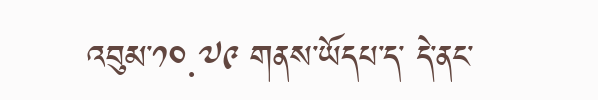འབུམ་༡༠.༧༩ གནས་ཡོདཔ་ད་ དེ་ནང་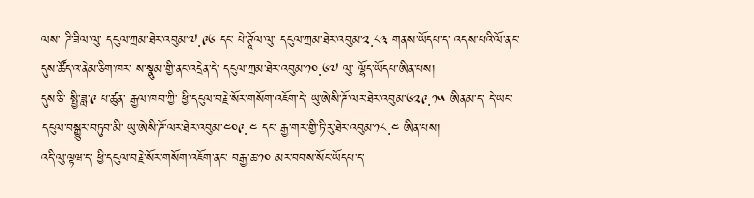ལས་ ཌི་ཟིལ་ལུ་ དངུལ་ཀྲམ་ཐེར་འབུམ་༧.༩༦ དང་ པེ་ཊཱོལ་ལུ་ དངུལ་ཀྲམ་ཐེར་འབུམ་༢.༨༣ གནས་ཡོདཔ་ད་ འདས་པའི་ལོ་ནང་ དུས་ཚོད་འ་ནེམ་ཅིག་ཁར་ ས་སྣུམ་གྱི་ནང་འདྲེན་དེ་ དངུལ་ཀྲམ་ཐེར་འབུམ་༡༠.༦༧ ལུ་ ལྷོད་ཡོདཔ་ཨིན་པས།
དུས་ཅི་ སྤྱི་ཟླ་༩ པ་ཚུན་ རྒྱལ་ཁབ་ཀྱི་ ཕྱི་དངུལ་བརྗེ་སོར་གསོག་འཇོག་དེ་ ཡུ་ཨེསི་ཌོ་ལར་ཐེར་འབུམ་༦༢༩.༡༥ ཨིནམ་ད་ དེ་ཡང་ དངུལ་བསྒྱུར་བཏུབ་མི་ ཡུ་ཨེསི་ཌོ་ལར་ཐེར་འབུམ་༤༠༩.༤ དང་ རྒྱ་གར་གྱི་ཏི་རུ་ཐེར་འབུམ་༡༨.༤ ཨིན་པས།
འདི་ལུ་ལྟཝ་ད་ ཕྱི་དངུལ་བརྗེ་སོར་གསོག་འཇོག་ནང་ བརྒྱ་ཆ་༡༠ མར་བབས་སོང་ཡོདཔ་ད་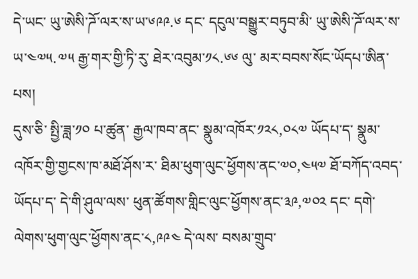དེ་ཡང་ ཡུ་ཨེསི་ཌོ་ལར་ས་ཡ་༦༩༩.༦ དང་ དངུལ་བསྒྱུར་བཏུབ་མི་ ཡུ་ཨེསི་ཌོ་ལར་ས་ཡ་༤༧༥.༧༥ རྒྱ་གར་གྱི་ཏི་རུ་ ཐེར་འབུམ་༡༨.༦༦ ལུ་ མར་བབས་སོང་ཡོདཔ་ཨིན་པས།
དུས་ཅི་ སྤྱི་ཟླ་༡༠ པ་ཚུན་ རྒྱལ་ཁབ་ནང་ སྣུམ་འཁོར་༡༢༨,༠༨༧ ཡོདཔ་ད་ སྣུམ་འཁོར་གྱི་གྱངས་ཁ་མཐོ་ཤོས་ར་ ཐིམ་ཕུག་ལུང་ཕྱོགས་ནང་༧༠,༤༥༧ ཐོ་བཀོད་འབད་ཡོདཔ་ད་ དེ་གི་ཤུལ་ལས་ ཕུན་ཚོགས་གླིང་ལུང་ཕྱོགས་ནང་༣༩,༧༠༢ དང་ དགེ་ལེགས་ཕུག་ལུང་ཕྱོགས་ནང་༨,༩༩༤ དེ་ལས་ བསམ་གྲུབ་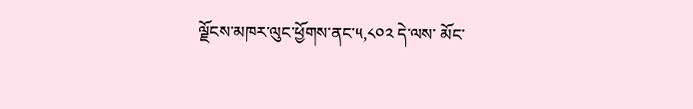ལྗོངས་མཁར་ལུང་ཕྱོགས་ནང་༥,༨༠༢ དེ་ལས་ མོང་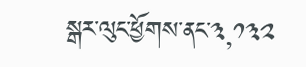སྒར་ལུང་ཕྱོགས་ནང་༣,༡༣༢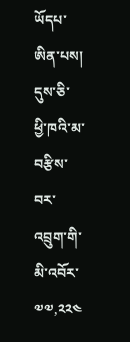ཡོདཔ་ཨིན་པས།
དུས་ཅི་ ཕྱི་ཁའི་མ་བརྩིས་བར་ འབྲུག་གི་མི་འབོར་༧༧,༢༢༤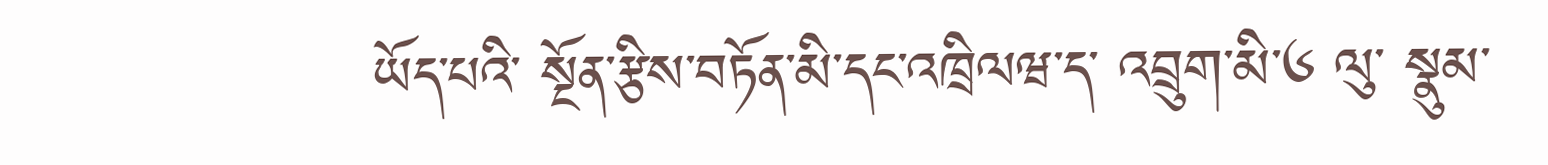ཡོད་པའི་ སྔོན་རྩིས་བཏོན་མི་དང་འཁྲིལཝ་ད་ འབྲུག་མི་༦ ལུ་ སྣུམ་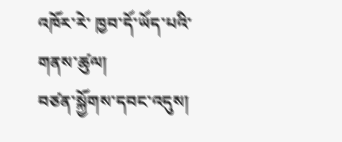འཁོར་རེ་ ཁྱབ་དོ་ཡོད་པའི་གནས་ཚུལ།
བཙན་སྐྱོགས་དབང་འདུས།